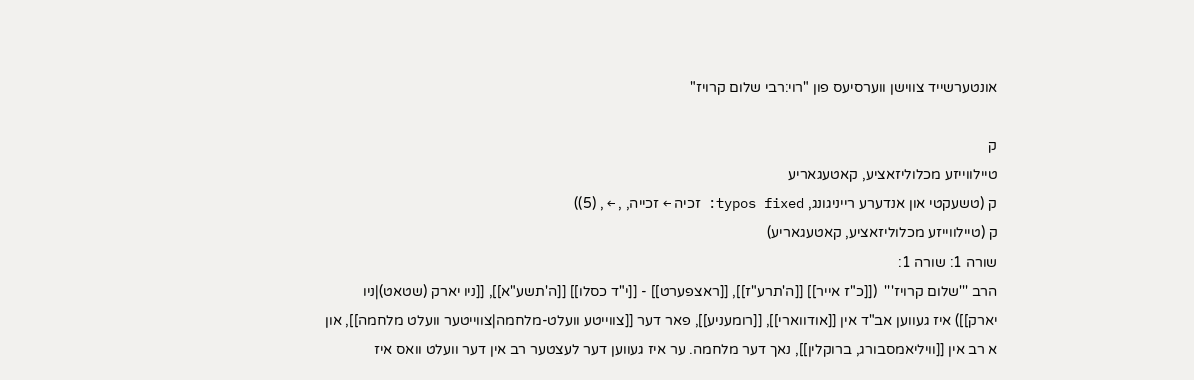אונטערשייד צווישן ווערסיעס פון "רוי:רבי שלום קרויז"

ק
טיילווייזע מכלוליזאציע, קאטעגאריע
ק (טשעקטי און אנדערע רייניגונג, typos fixed: זכיה ← זכייה, , ← , (5))
ק (טיילווייזע מכלוליזאציע, קאטעגאריע)
שורה 1: שורה 1:
הרב '''שלום קרויז'''  ([[כ"ז אייר]] [[ה'תרע"ז]], [[ראצפערט]] - [[י"ד כסלו]] [[ה'תשע"א]], [[ניו יארק (שטאט)|ניו יארק]]) איז געווען אב"ד אין [[אודווארי]], [[רומעניע]], פאר דער [[צווייטע וועלט-מלחמה|צווייטער וועלט מלחמה]], און א רב אין [[וויליאמסבורג, ברוקלין]], נאך דער מלחמה. ער איז געווען דער לעצטער רב אין דער וועלט וואס איז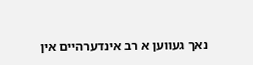נאך געווען א רב אינדערהיים אין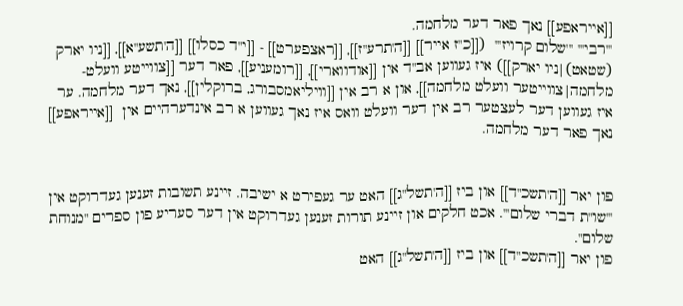[[אייראפע]] נאך פאר דער מלחמה.
'''רבי''' '''שלום קרויז'''  ([[כ"ז אייר]] [[ה'תרע"ז]], [[ראצפערט]] - [[י"ד כסלו]] [[ה'תשע"א]], [[ניו יארק (שטאט)|ניו יארק]]) איז געווען אב"ד אין [[אודווארי]], [[רומעניע]], פאר דער [[צווייטע וועלט-מלחמה|צווייטער וועלט מלחמה]], און א רב אין [[וויליאמסבורג, ברוקלין]], נאך דער מלחמה. ער איז געווען דער לעצטער רב אין דער וועלט וואס איז נאך געווען א רב אינדערהיים אין  [[אייראפע]] נאך פאר דער מלחמה.


פון יאר [[ה'תשכ"ד]] און ביז [[ה'תשל"ג]] האט ער געפירט א ישיבה. זיינע תשובות זענען געדרוקט אין '''שו"ת דברי שלום'''. אכט חלקים און זיינע תורות זענען געדרוקט אין דער סעריע פון ספרים "מנוחת שלום".
פון יאר [[ה'תשכ"ד]] און ביז [[ה'תשל"ג]] האט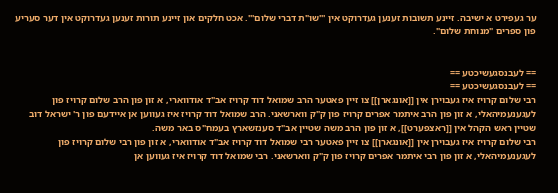ער געפירט א ישיבה. זיינע תשובות זענען געדרוקט אין '''שו"ת דברי שלום'''. אכט חלקים און זיינע תורות זענען געדרוקט אין דער סעריע פון ספרים "מנוחת שלום".


== לעבנסגעשיכטע ==
== לעבנסגעשיכטע ==
רבי שלום קרויז איז געבוירן אין [[אונגארן]] צו זיין פאטער הרב שמואל דוד קרויז אב"ד אודווארי, א זון פון הרב שלום קרויז פון לעגענעמיהאלי, א זון פון הרב איתמר אפרים קרויז פון ק"ק ווארשאני. הרב שמואל דוד קרויז איז געווען אן איידעם פון ר' ישראל דוב שטיין ראש הקהל אין [[ראצפערט]], א זון פון הרב משה שטיין אב"ד סענזשארץ בעמח"ס באר משה.
רבי שלום קרויז איז געבוירן אין [[אונגארן]] צו זיין פאטער רבי שמואל דוד קרויז אב"ד אודווארי, א זון פון רבי שלום קרויז פון לעגענעמיהאלי, א זון פון רבי איתמר אפרים קרויז פון ק"ק ווארשאני. רבי שמואל דוד קרויז איז געווען אן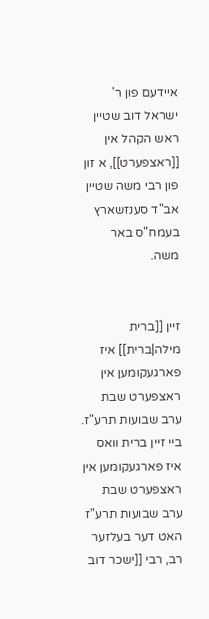איידעם פון ר' ישראל דוב שטיין ראש הקהל אין [[ראצפערט]], א זון פון רבי משה שטיין אב"ד סענזשארץ בעמח"ס באר משה.


זיין [[ברית מילה|ברית]] איז פארגעקומען אין ראצפערט שבת ערב שבועות תרע"ז. ביי זיין ברית וואס איז פארגעקומען אין ראצפערט שבת ערב שבועות תרע"ז האט דער בעלזער רב, רבי [[ישכר דוב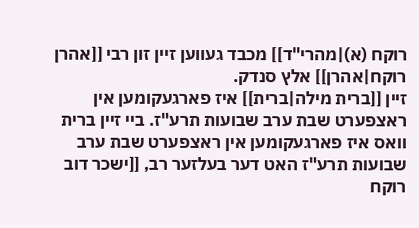רוקח (א)|מהרי"ד]] מכבד געווען זיין זון רבי [[אהרן רוקח|אהרן]] אלץ סנדק.
זיין [[ברית מילה|ברית]] איז פארגעקומען אין ראצפערט שבת ערב שבועות תרע"ז. ביי זיין ברית וואס איז פארגעקומען אין ראצפערט שבת ערב שבועות תרע"ז האט דער בעלזער רב, [[ישכר דוב רוקח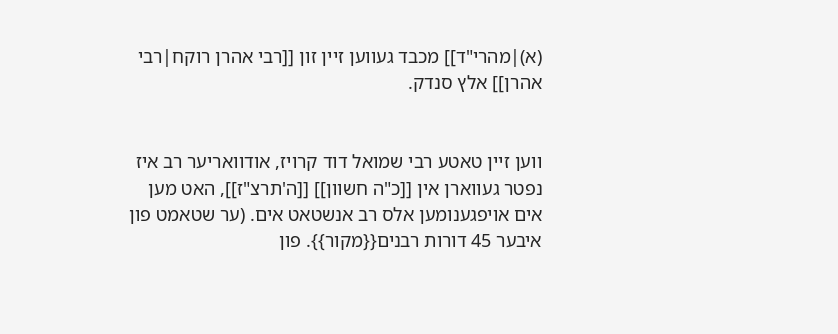(א)|מהרי"ד]] מכבד געווען זיין זון [[רבי אהרן רוקח|רבי אהרן]] אלץ סנדק.


ווען זיין טאטע רבי שמואל דוד קרויז, אודוואריער רב איז נפטר געווארן אין [[כ"ה חשוון]] [[ה'תרצ"ז]], האט מען אים אויפגענומען אלס רב אנשטאט אים. (ער שטאמט פון איבער 45 דורות רבנים{{מקור}}. פון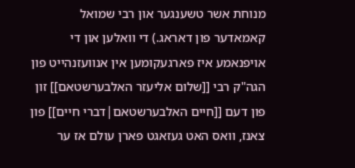מנוחת אשר טשענגער און רבי שמואל קאמאדער פון דאראג.) די וואלען און די אויפנאמע איז פארגעקומען אין אנוועזנהייט פון הגה"ק רבי [[שלום אליעזר האלבערשטאם]] זון פון דעם [[חיים האלבערשטאם|דברי חיים]] פון צאנז, וואס האט געזאגט פארן עולם אז ער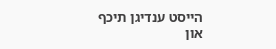הייסט ענדיגן תיכף און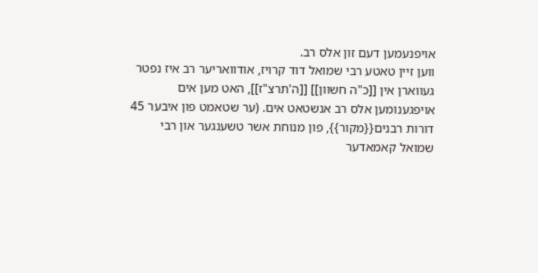אויפנעמען דעם זון אלס רב.
ווען זיין טאטע רבי שמואל דוד קרויז, אודוואריער רב איז נפטר געווארן אין [[כ"ה חשוון]] [[ה'תרצ"ז]], האט מען אים אויפגענומען אלס רב אנשטאט אים. (ער שטאמט פון איבער 45 דורות רבנים{{מקור}}, פון מנוחת אשר טשענגער און רבי שמואל קאמאדער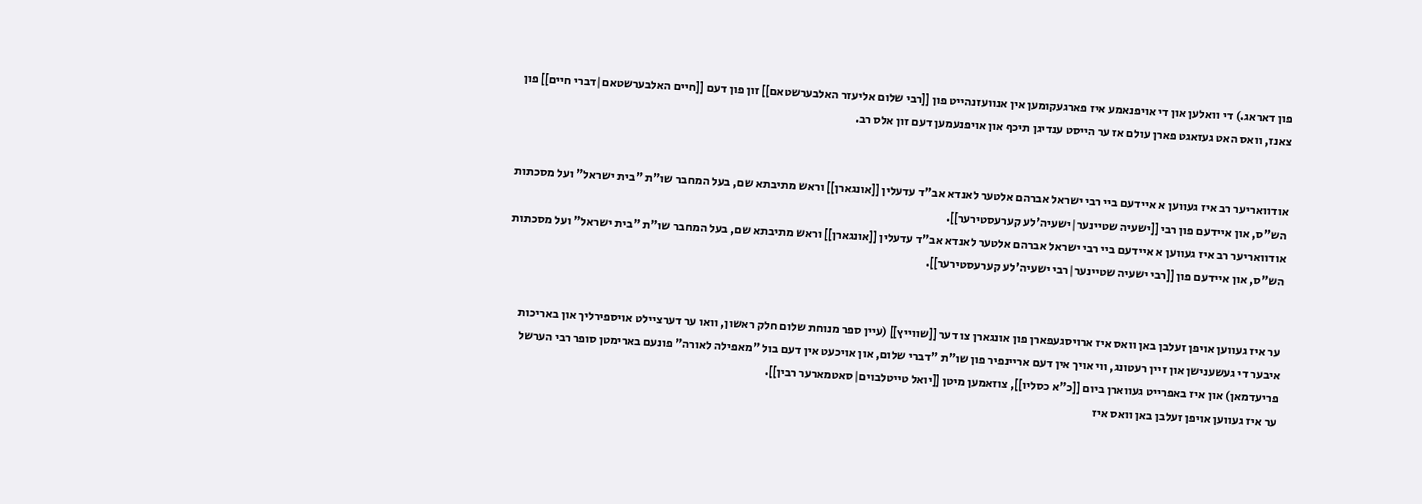פון דאראג.) די וואלען און די אויפנאמע איז פארגעקומען אין אנוועזנהייט פון [[רבי שלום אליעזר האלבערשטאם]] זון פון דעם [[חיים האלבערשטאם|דברי חיים]] פון צאנז, וואס האט געזאגט פארן עולם אז ער הייסט ענדיגן תיכף און אויפנעמען דעם זון אלס רב.


אודוואריער רב איז געווען א איידעם ביי רבי ישראל אברהם אלטער לאנדא אב"ד עדעלין [[אונגארן]] וראש מתיבתא שם, בעל המחבר שו"ת "בית ישראל" ועל מסכתות הש"ס, און איידעם פון רבי [[ישעיה שטיינער|ישעיה'לע קערעסטירער]].
אודוואריער רב איז געווען א איידעם ביי רבי ישראל אברהם אלטער לאנדא אב"ד עדעלין [[אונגארן]] וראש מתיבתא שם, בעל המחבר שו"ת "בית ישראל" ועל מסכתות הש"ס, און איידעם פון [[רבי ישעיה שטיינער|רבי ישעיה'לע קערעסטירער]].


ער איז געווען אויפן זעלבן באן וואס איז ארויסגעפארן פון אונגארן צו דער [[שווייץ]] (עיין ספר מנוחת שלום חלק ראשון, וואו ער דערציילט אויספירליך און באריכות איבער די געשענישן און זיין רעטונג, ווי אויך אין דעם אריינפיר פון שו"ת "דברי שלום, און אויכעט אין דעם בול "מאפילה לאורה" פונעם בארימטן סופר רבי הערשל פריעדמאן) און איז באפרייט געווארן ביום [[כ"א כסליו]], צוזאמען מיטן [[יואל טייטלבוים|סאטמארער רבין]].
ער איז געווען אויפן זעלבן באן וואס איז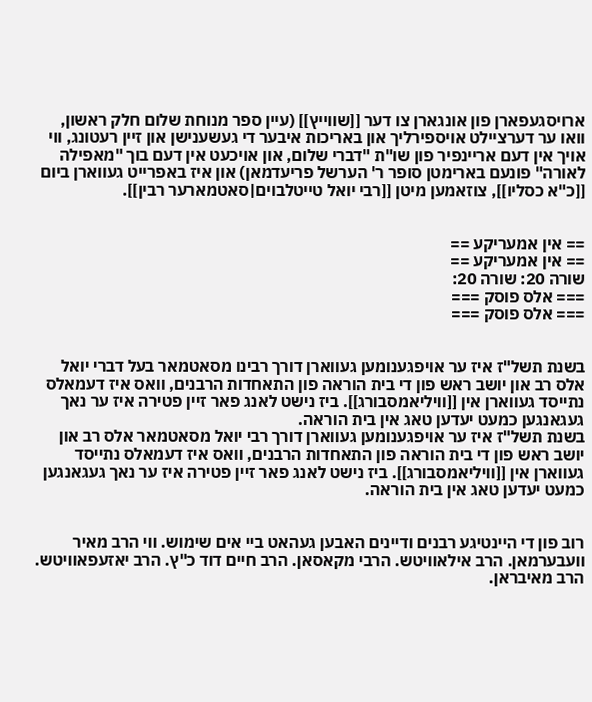ארויסגעפארן פון אונגארן צו דער [[שווייץ]] (עיין ספר מנוחת שלום חלק ראשון, וואו ער דערציילט אויספירליך און באריכות איבער די געשענישן און זיין רעטונג, ווי אויך אין דעם אריינפיר פון שו"ת "דברי שלום, און אויכעט אין דעם בוך "מאפילה לאורה" פונעם בארימטן סופר ר' הערשל פריעדמאן) און איז באפרייט געווארן ביום [[כ"א כסליו]], צוזאמען מיטן [[רבי יואל טייטלבוים|סאטמארער רבין]].


== אין אמעריקע ==
== אין אמעריקע ==
שורה 20: שורה 20:
=== אלס פוסק ===
=== אלס פוסק ===


בשנת תשל"ז איז ער אויפגענומען געווארן דורך רבינו מסאטמאר בעל דברי יואל אלס רב און יושב ראש פון די בית הוראה פון התאחדות הרבנים, וואס איז דעמאלס נתייסד געווארן אין [[וויליאמסבורג]]. ביז נישט לאנג פאר זיין פטירה איז ער נאך געגאנגען כמעט יעדען טאג אין בית הוראה.
בשנת תשל"ז איז ער אויפגענומען געווארן דורך רבי יואל מסאטמאר אלס רב און יושב ראש פון די בית הוראה פון התאחדות הרבנים, וואס איז דעמאלס נתייסד געווארן אין [[וויליאמסבורג]]. ביז נישט לאנג פאר זיין פטירה איז ער נאך געגאנגען כמעט יעדען טאג אין בית הוראה.


רוב פון די היינטיגע רבנים ודיינים האבען געהאט ביי אים שימוש. ווי הרב מאיר וועבערמאן. הרב אילאוויטש. הרבי מקאסאן. הרב חיים דוד כ"ץ. הרב יאזעפאוויטש. הרב מאיבראן.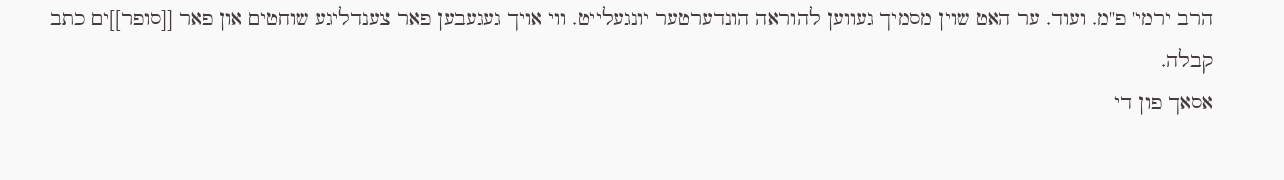הרב ירמי' פ"מ. ועוד. ער האט שוין מסמיך געווען להוראה הונדערטער יונגעלייט. ווי אויך געגעבען פאר צענדליגע שוחטים און פאר [[סופר]]ים כתב קבלה.
אסאך פון די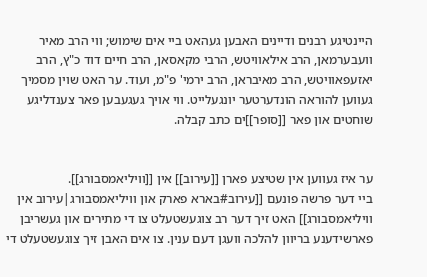היינטיגע רבנים ודיינים האבען געהאט ביי אים שימוש; ווי הרב מאיר וועבערמאן, הרב אילאוויטש, הרבי מקאסאן, הרב חיים דוד כ"ץ, הרב יאזעפאוויטש, הרב מאיבראן, הרב ירמי' פ"מ, ועוד. ער האט שוין מסמיך געווען להוראה הונדערטער יונגעלייט. ווי אויך געגעבען פאר צענדליגע שוחטים און פאר [[סופר]]ים כתב קבלה.


ער איז געווען אין שטיצע פארן [[עירוב]] אין [[וויליאמסבורג]].
ביי דער פרשה פונעם [[עירוב#בארא פארק און וויליאמסבורג|עירוב אין וויליאמסבורג]] האט זיך דער רב צוגעשטעלט צו די מתירים און געשריבן פארשידענע בריוון להלכה וועגן דעם ענין. צו אים האבן זיך צוגעשטעלט די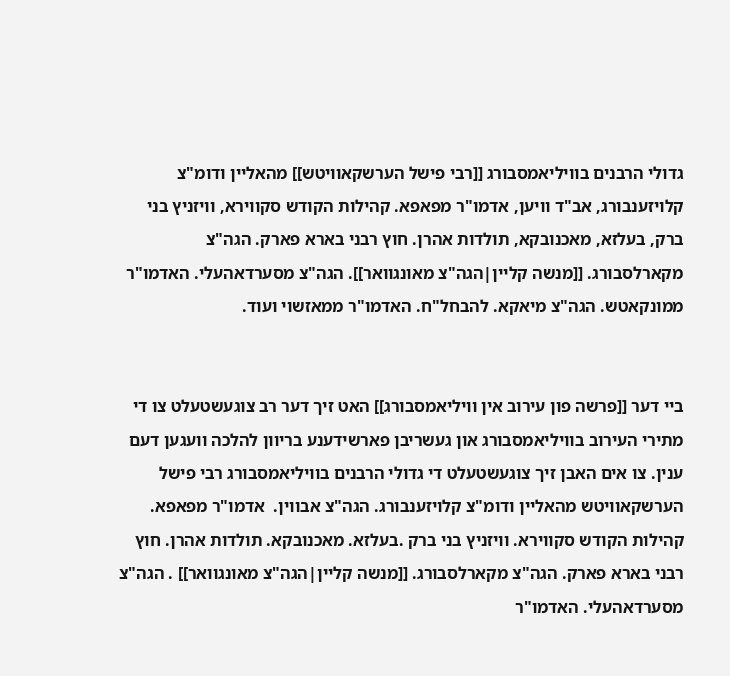גדולי הרבנים בוויליאמסבורג [[רבי פישל הערשקאוויטש]] מהאליין ודומ"צ קלויזענבורג, אב"ד וויען, אדמו"ר מפאפא. קהילות הקודש סקווירא, וויזניץ בני ברק, בעלזא, מאכנובקא, תולדות אהרן. חוץ רבני בארא פארק. הגה"צ מקארלסבורג. [[מנשה קליין|הגה"צ מאונגוואר]]. הגה"צ מסערדאהעלי. האדמו"ר ממונקאטש. הגה"צ מיאקא. להבחל"ח. האדמו"ר ממאזשוי ועוד.


ביי דער [[פרשה פון עירוב אין וויליאמסבורג]] האט זיך דער רב צוגעשטעלט צו די מתירי העירוב בוויליאמסבורג און געשריבן פארשידענע בריוון להלכה וועגען דעם ענין. צו אים האבן זיך צוגעשטעלט די גדולי הרבנים בוויליאמסבורג רבי פישל הערשקאוויטש מהאליין ודומ"צ קלויזענבורג. הגה"צ אבווין.  אדמו"ר מפאפא.  קהילות הקודש סקווירא. וויזניץ בני ברק .בעלזא. מאכנובקא. תולדות אהרן. חוץ רבני בארא פארק. הגה"צ מקארלסבורג. [[מנשה קליין|הגה"צ מאונגוואר]] . הגה"צ מסערדאהעלי. האדמו"ר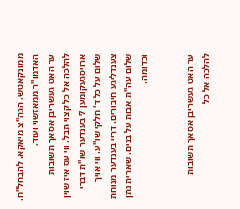ממונקאטש. הגה"צ מיאקא. להבחל"ח. האדמו"ר ממאזשוי ועוד.
ער האט געשריבן אסאך תשובות להלכה אל כל קצוי תבל. ווי עס איז שוין ארויסגעקומען 7 בענדער שו"ת דברי שלום על כל ד' חלקי שו"ע. ווי אויך צענדליגע חיבורים. דריי בענדער מנוחת שלום עה"ת אבות על בנים. שארית נתן וכדומה.


ער האט געשריבן אסאך תשובות להלכה אל כל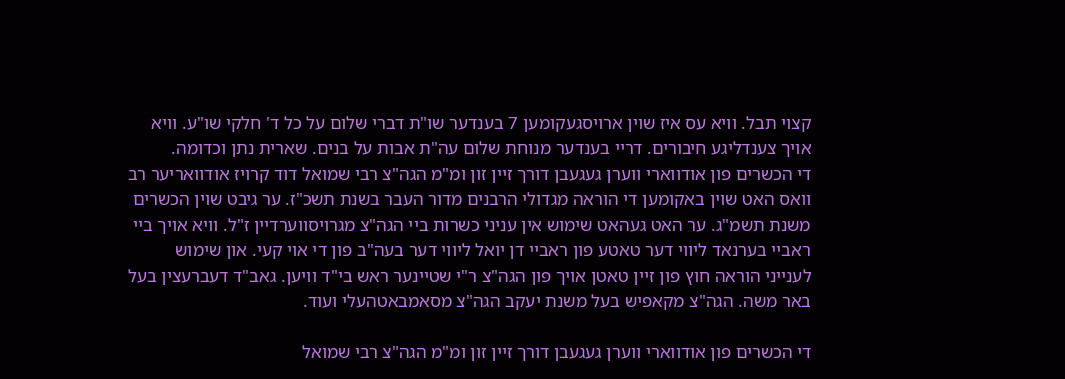קצוי תבל. וויא עס איז שוין ארויסגעקומען 7 בענדער שו"ת דברי שלום על כל ד' חלקי שו"ע. וויא אויך צענדליגע חיבורים. דריי בענדער מנוחת שלום עה"ת אבות על בנים. שארית נתן וכדומה.
די הכשרים פון אודווארי ווערן געגעבן דורך זיין זון ומ"מ הגה"צ רבי שמואל דוד קרויז אודוואריער רב וואס האט שוין באקומען די הוראה מגדולי הרבנים מדור העבר בשנת תשכ"ז. ער גיבט שוין הכשרים משנת תשמ"ג. ער האט געהאט שימוש אין עניני כשרות ביי הגה"צ מגרויסווערדיין ז"ל. וויא אויך ביי ראביי בערנאד ליווי דער טאטע פון ראביי דן יואל ליווי דער בעה"ב פון די אוי קעי. און שימוש לענייני הוראה חוץ פון זיין טאטן אויך פון הגה"צ ר"י שטיינער ראש בי"ד וויען. גאב"ד דעברעצין בעל באר משה. הגה"צ מקאפיש בעל משנת יעקב הגה"צ מסאמבאטהעלי ועוד.

די הכשרים פון אודווארי ווערן געגעבן דורך זיין זון ומ"מ הגה"צ רבי שמואל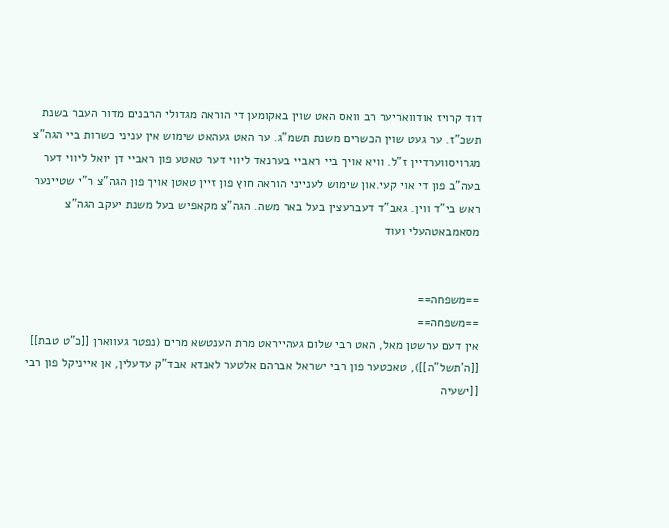דוד קרויז אודוואריער רב וואס האט שוין באקומען די הוראה מגדולי הרבנים מדור העבר בשנת תשכ"ז. ער געט שוין הכשרים משנת תשמ"ג. ער האט געהאט שימוש אין עניני כשרות ביי הגה"צ מגרויסווערדיין ז"ל. וויא אויך ביי ראביי בערנאד ליווי דער טאטע פון ראביי דן יואל ליווי דער בעה"ב פון די אוי קעי.און שימוש לענייני הוראה חוץ פון זיין טאטן אויך פון הגה"צ ר"י שטיינער ראש בי"ד ווין. גאב"ד דעברעצין בעל באר משה. הגה"צ מקאפיש בעל משנת יעקב הגה"צ מסאמבאטהעלי ועוד


==משפחה==
==משפחה==
אין דעם ערשטן מאל, האט רבי שלום געהייראט מרת הענטשא מרים (נפטר געווארן [[כ"ט טבת]] [[ה'תשל"ה]]), טאכטער פון רבי ישראל אברהם אלטער לאנדא אבד"ק עדעלין, אן אייניקל פון רבי [[ישעיה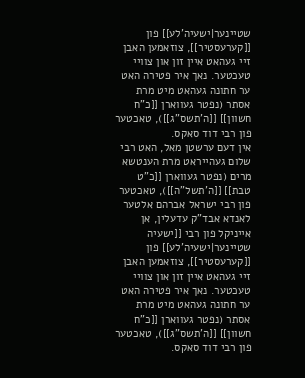שטיינער|ישעיה'לע]] פון [[קערעסטיר]], צוזאמען האבן זיי געהאט איין זון און צוויי טעכטער. נאך איר פטירה האט ער חתונה געהאט מיט מרת אסתר (נפטר געווארן [[כ"ח חשוון]] [[ה'תשס"ג]]), טאכטער פון רבי דוד סאקס.
אין דעם ערשטן מאל, האט רבי שלום געהייראט מרת הענטשא מרים (נפטר געווארן [[כ"ט טבת]] [[ה'תשל"ה]]), טאכטער פון רבי ישראל אברהם אלטער לאנדא אבד"ק עדעלין, אן אייניקל פון רבי [[ישעיה שטיינער|ישעיה'לע]] פון [[קערעסטיר]], צוזאמען האבן זיי געהאט איין זון און צוויי טעכטער. נאך איר פטירה האט ער חתונה געהאט מיט מרת אסתר (נפטר געווארן [[כ"ח חשוון]] [[ה'תשס"ג]]), טאכטער פון רבי דוד סאקס.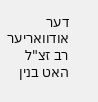דער אודוואריער רב זצ"ל האט בנין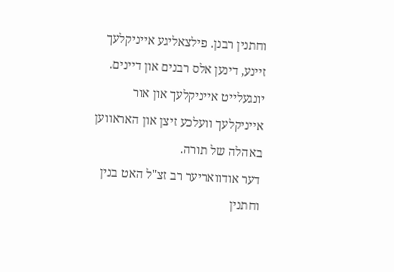וחתנין רבנן. פילצאליגע אייניקלעך זיינע, דינען אלס רבנים און דיינים. יונגעלייט אייניקלעך און אור אייניקלעך וועלכע זיצן און האראווען באהלה של תורה.
דער אודוואריער רב זצ"ל האט בנין וחתנין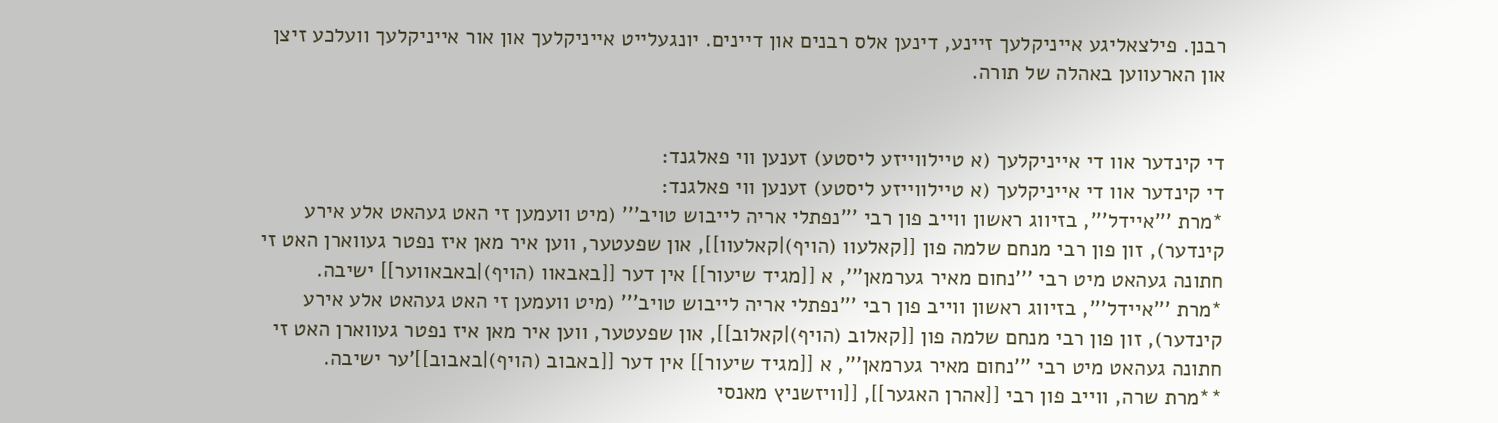רבנן. פילצאליגע אייניקלעך זיינע, דינען אלס רבנים און דיינים. יונגעלייט אייניקלעך און אור אייניקלעך וועלכע זיצן און הארעווען באהלה של תורה.


די קינדער אוו די אייניקלעך (א טיילווייזע ליסטע) זענען ווי פאלגנד:
די קינדער אוו די אייניקלעך (א טיילווייזע ליסטע) זענען ווי פאלגנד:
*מרת '''איידל''', בזיווג ראשון ווייב פון רבי '''נפתלי אריה לייבוש טויב''' (מיט וועמען זי האט געהאט אלע אירע קינדער), זון פון רבי מנחם שלמה פון [[קאלעוו (הויף)|קאלעוו]], און שפעטער, ווען איר מאן איז נפטר געווארן האט זי חתונה געהאט מיט רבי '''נחום מאיר גערמאן''', א [[מגיד שיעור]] אין דער [[באבאוו (הויף)|באבאווער]] ישיבה.
*מרת '''איידל''', בזיווג ראשון ווייב פון רבי '''נפתלי אריה לייבוש טויב''' (מיט וועמען זי האט געהאט אלע אירע קינדער), זון פון רבי מנחם שלמה פון [[קאלוב (הויף)|קאלוב]], און שפעטער, ווען איר מאן איז נפטר געווארן האט זי חתונה געהאט מיט רבי '''נחום מאיר גערמאן''', א [[מגיד שיעור]] אין דער [[באבוב (הויף)|באבוב]]'ער ישיבה.
**מרת שרה, ווייב פון רבי [[אהרן האגער]], [[וויזשניץ מאנסי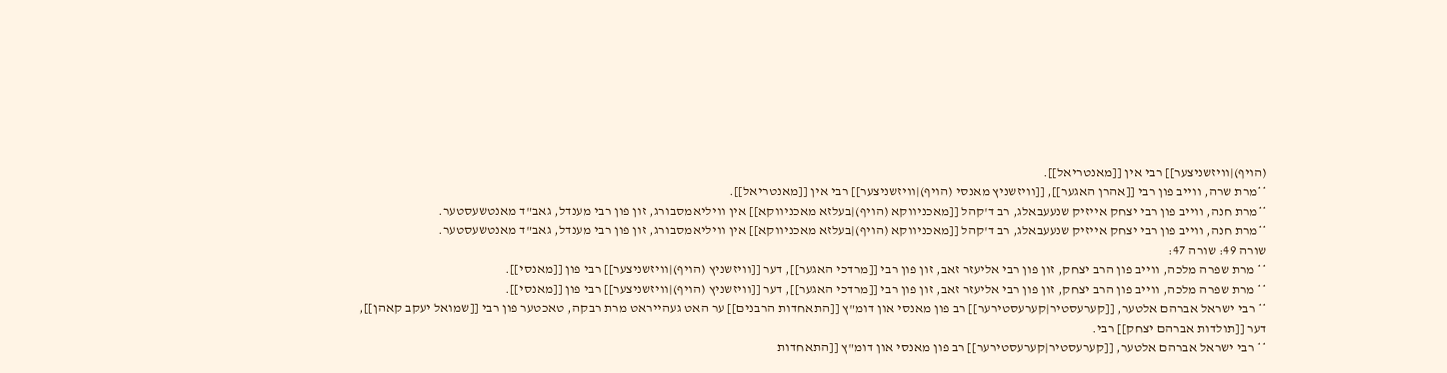(הויף)|וויזשניצער]] רבי אין [[מאנטריאל]].
**מרת שרה, ווייב פון רבי [[אהרן האגער]], [[וויזשניץ מאנסי (הויף)|וויזשניצער]] רבי אין [[מאנטריאל]].
**מרת חנה, ווייב פון רבי יצחק אייזיק שנעעבאלג, רב ד'קהל [[מאכניווקא (הויף)|בעלזא מאכניווקא]] אין וויליאמסבורג, זון פון רבי מענדל, גאב"ד מאנטשעסטער.
**מרת חנה, ווייב פון רבי יצחק אייזיק שנעעבאלג, רב ד'קהל [[מאכניווקא (הויף)|בעלזא מאכניווקא]] אין וויליאמסבורג, זון פון רבי מענדל, גאב"ד מאנטשעסטער.
שורה 49: שורה 47:
** מרת שפרה מלכה, ווייב פון הרב יצחק, זון פון רבי אליעזר זאב, זון פון רבי [[מרדכי האגער]], דער [[וויזשניץ (הויף)|וויזשניצער]] רבי פון [[מאנסי]].
** מרת שפרה מלכה, ווייב פון הרב יצחק, זון פון רבי אליעזר זאב, זון פון רבי [[מרדכי האגער]], דער [[וויזשניץ (הויף)|וויזשניצער]] רבי פון [[מאנסי]].
** רבי ישראל אברהם אלטער, [[קערעסטיר|קערעסטירער]] רב פון מאנסי און דומ"ץ [[התאחדות הרבנים]] ער האט געהייראט מרת רבקה, טאכטער פון רבי [[שמואל יעקב קאהן]], דער [[תולדות אברהם יצחק]] רבי.
** רבי ישראל אברהם אלטער, [[קערעסטיר|קערעסטירער]] רב פון מאנסי און דומ"ץ [[התאחדות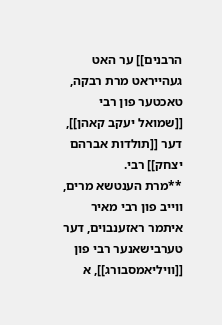הרבנים]] ער האט געהייראט מרת רבקה, טאכטער פון רבי [[שמואל יעקב קאהן]], דער [[תולדות אברהם יצחק]] רבי.
**מרת הענטשא מרים, ווייב פון רבי מאיר איתמר ראזענבוים, דער טערבישאנער רבי פון [[וויליאמסבורג]], א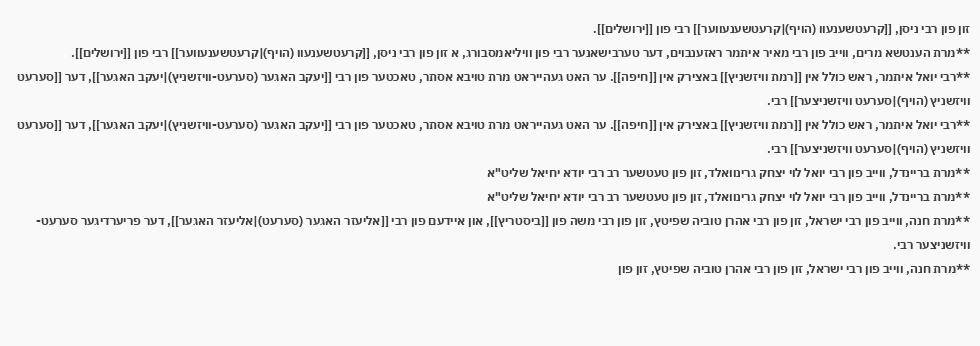זון פון רבי ניסן, [[קרעטשענעוו (הויף)|קרעטשענעווער]] רבי פון [[ירושלים]].
**מרת הענטשא מרים, ווייב פון רבי מאיר איתמר ראזענבוים, דער טערבישאנער רבי פון וויליאמסבורג, א זון פון רבי ניסן, [[קרעטשענעוו (הויף)|קרעטשענעווער]] רבי פון [[ירושלים]].
**רבי יואל איתמר, ראש כולל אין [[רמת וויזשניץ]] באצירק אין [[חיפה]]. ער האט געהייראט מרת טויבא אסתר, טאכטער פון רבי [[יעקב האגער (סערעט-וויזשניץ)|יעקב האגער]], דער [[סערעט וויזשניץ (הויף)|סערעט וויזשניצער]] רבי.
**רבי יואל איתמר, ראש כולל אין [[רמת וויזשניץ]] באצירק אין [[חיפה]]. ער האט געהייראט מרת טויבא אסתר, טאכטער פון רבי [[יעקב האגער (סערעט-וויזשניץ)|יעקב האגער]], דער [[סערעט וויזשניץ (הויף)|סערעט וויזשניצער]] רבי.
**מרת בריינדל, ווייב פון רבי יואל לוי יצחק גרינוואלד, זון פון טעטשער רב רבי יודא יחיאל שליט"א
**מרת בריינדל, ווייב פון רבי יואל לוי יצחק גרינוואלד, זון פון טעטשער רב רבי יודא יחיאל שליט"א
**מרת חנה, ווייב פון רבי ישראל, זון פון רבי אהרן טוביה שפיטץ, זון פון רבי משה פון [[ביסטריץ]], און איידעם פון רבי [[אליעזר האגער (סערעט)|אליעזר האגער]], דער פריערדיגער סערעט-וויזשניצער רבי.
**מרת חנה, ווייב פון רבי ישראל, זון פון רבי אהרן טוביה שפיטץ, זון פון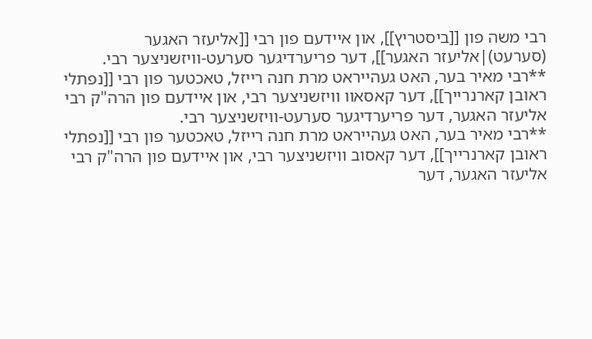רבי משה פון [[ביסטריץ]], און איידעם פון רבי [[אליעזר האגער (סערעט)|אליעזר האגער]], דער פריערדיגער סערעט-וויזשניצער רבי.
**רבי מאיר בער, האט געהייראט מרת חנה רייזל, טאכטער פון רבי [[נפתלי ראובן קארנרייך]], דער קאסאוו וויזשניצער רבי, און איידעם פון הרה"ק רבי אליעזר האגער, דער פריערדיגער סערעט-וויזשניצער רבי.
**רבי מאיר בער, האט געהייראט מרת חנה רייזל, טאכטער פון רבי [[נפתלי ראובן קארנרייך]], דער קאסוב וויזשניצער רבי, און איידעם פון הרה"ק רבי אליעזר האגער, דער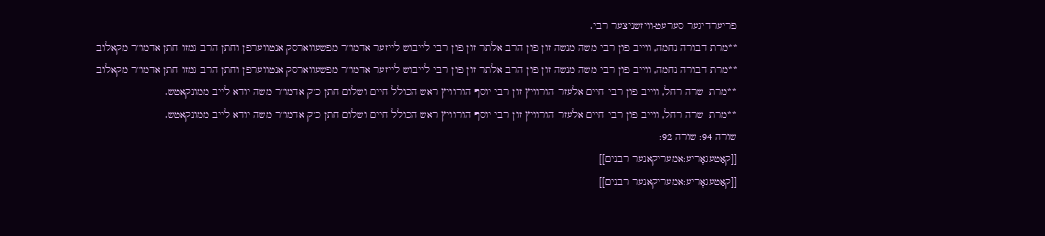פריערדיגער סערעט-וויזשניצער רבי.
**מרת דבורה נחמה, ווייב פון רבי משה מנשה זון פון הרב אלתר זון פון רבי לייבוש לייזער אדמו"ר מפשעווארסק אנטווערפן וחתן הרב גמזו חתן אדמו"ר מקאלוב
**מרת דבורה נחמה, ווייב פון רבי משה מנשה זון פון הרב אלתר זון פון רבי לייבוש לייזער אדמו"ר מפשעווארסק אנטווערפן וחתן הרב גמזו חתן אדמו"ר מקאלוב
**מרת  שרה רחל, ווייב פון רבי חיים אלעזר הורוויץ זון רבי יוסף הורוויץ ראש הכולל חיים ושלום חתן כ"ק אדמו"ר משה יודא לייב ממונקאטש.
**מרת  שרה רחל, ווייב פון רבי חיים אלעזר הורוויץ זון רבי יוסף הורוויץ ראש הכולל חיים ושלום חתן כ"ק אדמו"ר משה יודא לייב ממונקאטש.
שורה 94: שורה 92:
[[קאַטעגאָריע:אמעריקאנער רבנים]]
[[קאַטעגאָריע:אמעריקאנער רבנים]]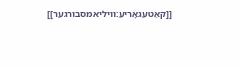[[קאַטעגאָריע:וויליאמסבורגער]]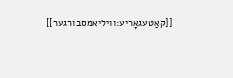[[קאַטעגאָריע:וויליאמסבורגער]]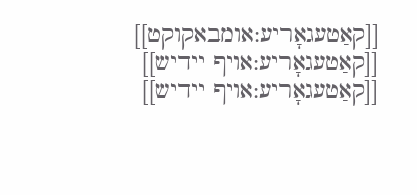[[קאַטעגאָריע:אומבאקוקט]]
[[קאַטעגאָריע:אויף יידיש]]
[[קאַטעגאָריע:אויף יידיש]]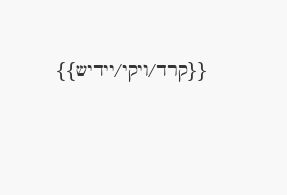{{קרד/ויקי/יידיש}}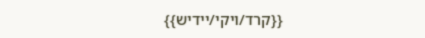{{קרד/ויקי/יידיש}}